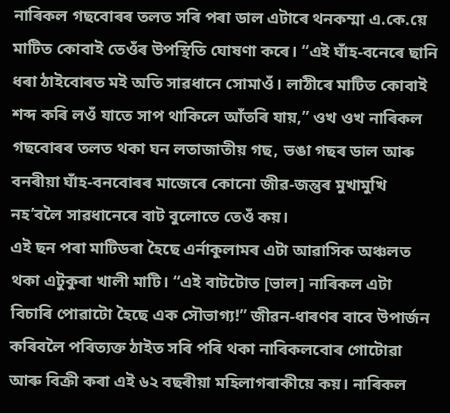নাৰিকল গছবোৰৰ তলত সৰি পৰা ডাল এটাৰে থনকম্মা এ.কে.য়ে মাটিত কোবাই তেওঁৰ উপস্থিতি ঘোষণা কৰে। “এই ঘাঁহ-বনেৰে ছানি ধৰা ঠাইবোৰত মই অতি সাৱধানে সোমাওঁ। লাঠীৰে মাটিত কোবাই শব্দ কৰি লওঁ যাতে সাপ থাকিলে আঁতৰি যায়,” ওখ ওখ নাৰিকল গছবোৰৰ তলত থকা ঘন লতাজাতীয় গছ, ভঙা গছৰ ডাল আৰু বনৰীয়া ঘাঁহ-বনবোৰৰ মাজেৰে কোনো জীৱ-জন্তুৰ মুখামুখি নহ’বলৈ সাৱধানেৰে বাট বুলোতে তেওঁ কয়।
এই ছন পৰা মাটিডৰা হৈছে এৰ্নাকুলামৰ এটা আৱাসিক অঞ্চলত থকা এটুকুৰা খালী মাটি। “এই বাটটোত [ভাল] নাৰিকল এটা বিচাৰি পোৱাটো হৈছে এক সৌভাগ্য!” জীৱন-ধাৰণৰ বাবে উপাৰ্জন কৰিবলৈ পৰিত্যক্ত ঠাইত সৰি পৰি থকা নাৰিকলবোৰ গোটোৱা আৰু বিক্ৰী কৰা এই ৬২ বছৰীয়া মহিলাগৰাকীয়ে কয়। নাৰিকল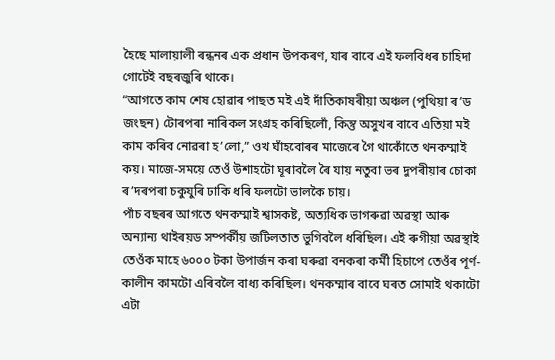হৈছে মালায়ালী ৰন্ধনৰ এক প্ৰধান উপকৰণ, যাৰ বাবে এই ফলবিধৰ চাহিদা গোটেই বছৰজুৰি থাকে।
“আগতে কাম শেষ হোৱাৰ পাছত মই এই দাঁতিকাষৰীয়া অঞ্চল (পুথিয়া ৰ’ড জংছন) টোৰপৰা নাৰিকল সংগ্ৰহ কৰিছিলোঁ, কিন্তু অসুখৰ বাবে এতিয়া মই কাম কৰিব নোৱৰা হ’লো,” ওখ ঘাঁহবোৰৰ মাজেৰে গৈ থাকোঁতে থনকম্মাই কয়। মাজে-সময়ে তেওঁ উশাহটো ঘূৰাবলৈ ৰৈ যায় নতুবা ভৰ দুপৰীয়াৰ চোকা ৰ’দৰপৰা চকুযুৰি ঢাকি ধৰি ফলটো ভালকৈ চায়।
পাঁচ বছৰৰ আগতে থনকম্মাই শ্বাসকষ্ট, অত্যধিক ভাগৰুৱা অৱস্থা আৰু অন্যান্য থাইৰয়ড সম্পৰ্কীয় জটিলতাত ভুগিবলৈ ধৰিছিল। এই ৰুগীয়া অৱস্থাই তেওঁক মাহে ৬০০০ টকা উপাৰ্জন কৰা ঘৰুৱা বনকৰা কৰ্মী হিচাপে তেওঁৰ পূৰ্ণ-কালীন কামটো এৰিবলৈ বাধ্য কৰিছিল। থনকম্মাৰ বাবে ঘৰত সোমাই থকাটো এটা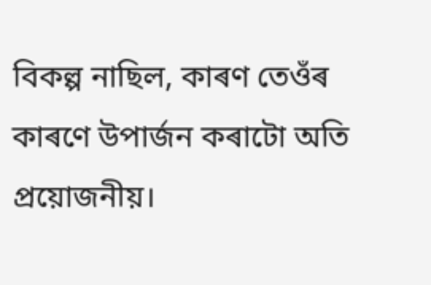বিকল্প নাছিল, কাৰণ তেওঁৰ কাৰণে উপাৰ্জন কৰাটো অতি প্ৰয়োজনীয়।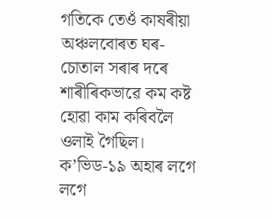গতিকে তেওঁ কাষৰীয়া অঞ্চলবোৰত ঘৰ-চোতাল সৰাৰ দৰে শাৰীৰিকভাৱে কম কষ্ট হোৱা কাম কৰিবলৈ ওলাই গৈছিল। ক’ভিড-১৯ অহাৰ লগে লগে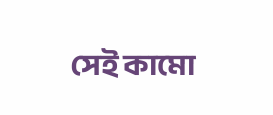সেই কামো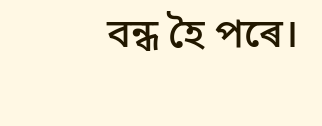বন্ধ হৈ পৰে।